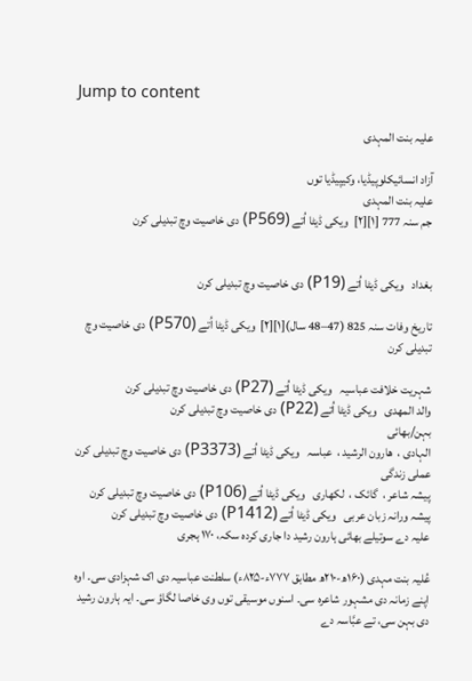Jump to content

علیہ بنت المہدی

آزاد انسائیکلوپیڈیا، وکیپیڈیا توں
علیہ بنت المہدی
جم سنہ 777 [۱][۲]  ویکی ڈیٹا اُتے (P569) دی خاصیت وچ تبدیلی کرن


بغداد   ویکی ڈیٹا اُتے (P19) دی خاصیت وچ تبدیلی کرن

تاریخ وفات سنہ 825 (47–48 سال)[۱][۲]  ویکی ڈیٹا اُتے (P570) دی خاصیت وچ تبدیلی کرن

شہریت خلافت عباسیہ   ویکی ڈیٹا اُتے (P27) دی خاصیت وچ تبدیلی کرن
والد المهدى   ویکی ڈیٹا اُتے (P22) دی خاصیت وچ تبدیلی کرن
بہن/بھائی
الہادی ،  هارون الرشيد ،  عباسہ   ویکی ڈیٹا اُتے (P3373) دی خاصیت وچ تبدیلی کرن
عملی زندگی
پیشہ شاعر ،  گائک ،  لکھاری   ویکی ڈیٹا اُتے (P106) دی خاصیت وچ تبدیلی کرن
پیشہ ورانہ زبان عربی   ویکی ڈیٹا اُتے (P1412) دی خاصیت وچ تبدیلی کرن
علیہ دے سوتیلے بھائی ہارون رشید دا جاری کردہ سکہ، ۱۷۰ ہجری

عُلیہ بنت مہدی (۱۶۰ھ-۲۱۰ھ مطابق ۷۷۷ء-۸۲۵ء) سلطنت عباسیہ دی اک شہزادی سی۔ اوہ اپنے زمانہ دی مشہور شاعرہ سی۔ اسنوں موسیقی توں وی خاصا لگاؤ سی۔ ایہ ہارون رشید دی بہن سی، تے عبَّاسہ دے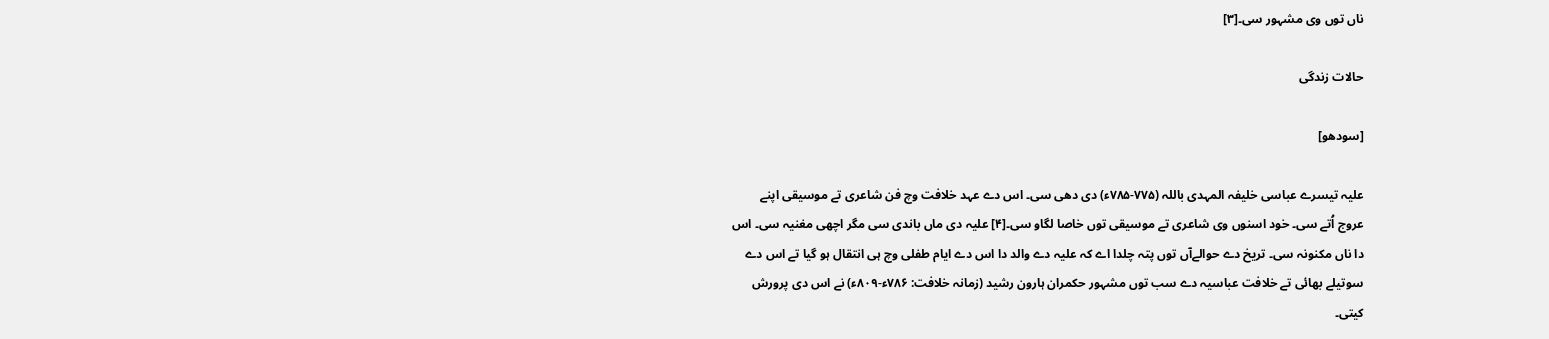ناں توں وی مشہور سی۔[۳]

حالات زندگی

[سودھو]

علیہ تیسرے عباسی خلیفہ المہدی باللہ (۷۷۵-۷۸۵ء) دی دھی سی۔ اس دے عہد خلافت وچ فن شاعری تے موسیقی اپنے عروج اُتے سی۔ خود اسنوں وی شاعری تے موسیقی توں خاصا لگاو سی۔[۴] علیہ دی ماں باندی سی مگر اچھی مغنیہ سی۔ اس دا ناں مکنونہ سی۔ تریخ دے حوالےآں توں پتہ چلدا اے کہ علیہ دے والد دا اس دے ایام طفلی وچ ہی انتقال ہو گیا تے اس دے سوتیلے بھائی تے خلافت عباسیہ دے سب توں مشہور حکمران ہارون رشید (زمانہ خلافت: ۷۸۶ء-۸۰۹ء) نے اس دی پرورش کيتی۔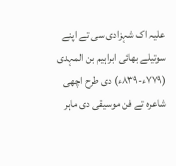علیہ اک شہزادی سی تے اپنے سوتیلے بھائی ابراہیم بن المہدی (۷۷۹ء-۸۳۹ء) دی طرح اچھی شاعرہ تے فن موسیقی دی ماہر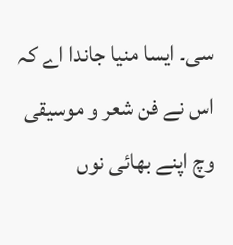سی۔ ایسا منیا جاندا اے کہ اس نے فن شعر و موسیقی وچ اپنے بھائی نوں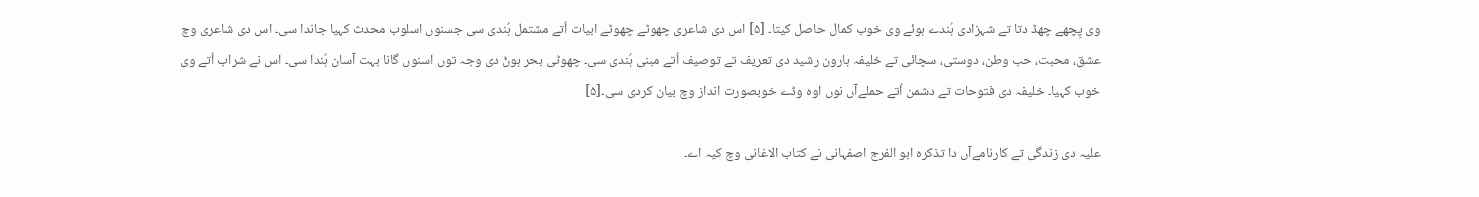وی پِچھے چھڈ دتا تے شہزادی ہُندے ہوئے وی خوب کمال حاصل کيتا۔ [۵] اس دی شاعری چھوٹے چھوٹے ابیات اُتے مشتمل ہُندی سی جسنوں اسلوب محدث کہیا جاندا سی۔ اس دی شاعری وچ عشق، محبت، حب وطن، دوستی، سچائی تے خلیفہ ہارون رشید دی تعریف تے توصیف اُتے مبنی ہُندی سی۔ چھوٹی بحر ہوݨ دی وجہ توں اسنوں گانا بہت آسان ہُندا سی۔ اس نے شراب اُتے وی خوب کہیا۔ خلیفہ دی فتوحات تے دشمن اُتے حملےآں نوں اوہ وڈے خوبصورت انداز وچ بیان کردی سی۔[۵]

علیہ دی زندگی تے کارنامےآں دا تذکرہ ابو الفرج اصفہانی نے کتاب الاغانی وچ کیہ اے۔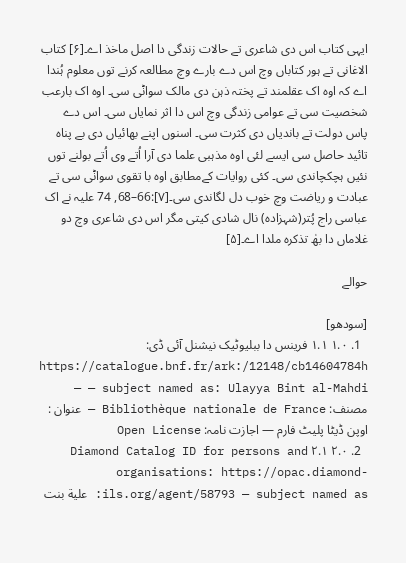ایہی کتاب اس دی شاعری تے حالات زندگی دا اصل ماخذ اے۔[۶] کتاب الاغانی تے ہور کتاباں وچ اس دے بارے وچ مطالعہ کرنے توں معلوم ہُندا اے کہ اوہ اک عقلمند تے پختہ ذہن دی مالک سواݨی سی۔ اوہ اک بارعب شخصیت سی تے عوامی زندگی وچ اس دا اثر نمایاں سی۔ اس دے پاس دولت تے باندیاں دی کثرت سی۔ اسنوں اپنے بھائیاں دی بے پناہ تائید حاصل سی ايسے لئی اوہ مذہبی علما دی آرا اُتے وی اُتے بولنے توں نئيں ہچکچاندی سی۔ کئی روایات کےمطابق اوہ با تقوی سواݨی سی تے عبادت و ریاضت وچ خوب دل لگاندی سی۔[۷]:66–68, 74 علیہ نے اک عباسی راج پُتر(شہزادہ) نال شادی کيتی مگر اس دی شاعری وچ دو غلاماں دا بھٰ تذکرہ ملدا اے۔[۵]

حوالے

[سودھو]
  1. ۱.۰ ۱.۱ فرینس دا ببلیوٹیک نیشنل آئی ڈی: https://catalogue.bnf.fr/ark:/12148/cb14604784h — subject named as: Ulayya Bint al-Mahdi — مصنف: Bibliothèque nationale de France — عنوان : اوپن ڈیٹا پلیٹ فارم — اجازت نامہ: Open License
  2. ۲.۰ ۲.۱ Diamond Catalog ID for persons and organisations: https://opac.diamond-ils.org/agent/58793 — subject named as: علية بنت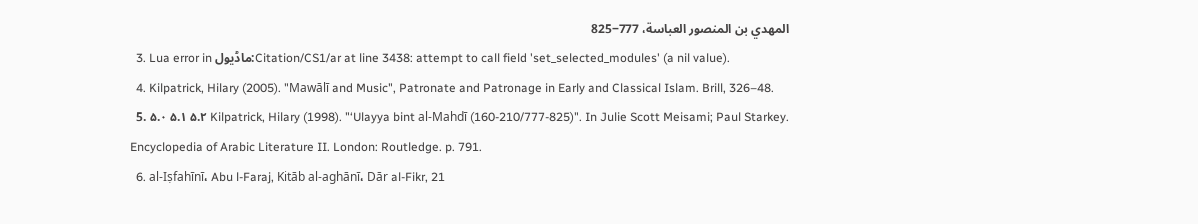المهدي بن المنصور العباسة، 777‒825
  3. Lua error in ماڈیول:Citation/CS1/ar at line 3438: attempt to call field 'set_selected_modules' (a nil value).
  4. Kilpatrick, Hilary (2005). "Mawālī and Music", Patronate and Patronage in Early and Classical Islam. Brill, 326–48.
  5. ۵.۰ ۵.۱ ۵.۲ Kilpatrick, Hilary (1998). "‘Ulayya bint al-Mahdī (160-210/777-825)". In Julie Scott Meisami; Paul Starkey. Encyclopedia of Arabic Literature II. London: Routledge. p. 791.
  6. al-Iṣfahīnī، Abu l-Faraj, Kitāb al-aghānī، Dār al-Fikr, 21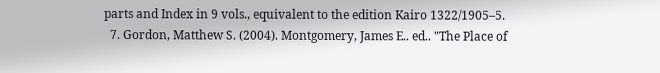parts and Index in 9 vols., equivalent to the edition Kairo 1322/1905–5.
  7. Gordon, Matthew S. (2004). Montgomery, James E.. ed.. "The Place of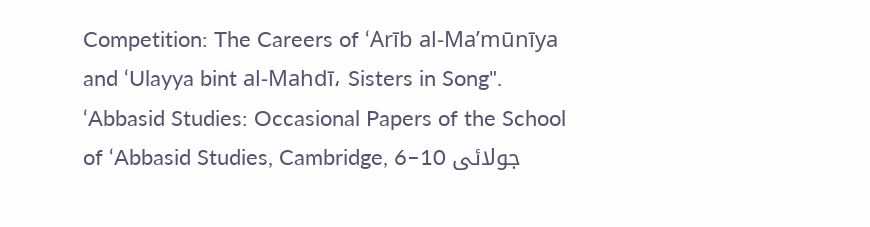Competition: The Careers of ‘Arīb al-Ma’mūnīya and ‘Ulayya bint al-Mahdī، Sisters in Song". ‘Abbasid Studies: Occasional Papers of the School of ‘Abbasid Studies, Cambridge, 6–10 جولائی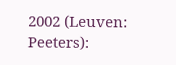2002 (Leuven: Peeters):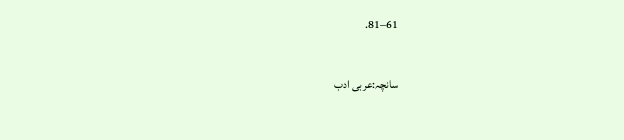61–81.

سانچہ:عربی ادب